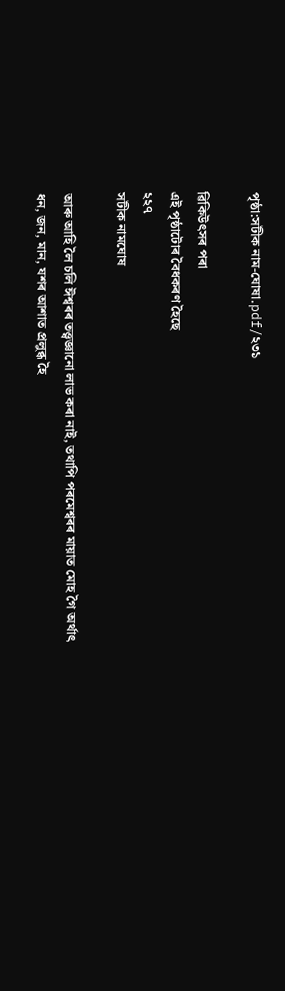পৃষ্ঠা:সটীক নাম-ঘোষা.pdf/২৩১

ৱিকিউৎসৰ পৰা
এই পৃষ্ঠাটোৰ বৈধকৰণ হৈছে
২২৭
সটীক নামঘোষ

আৰু আহি লৈ চলি ঈশ্বৰৰ তত্ত্বজ্ঞানো লাভ কৰা নাই, তথাপি পৰমেশ্বৰৰ মায়াত মোহ গৈ অৰ্থাৎ ধন, জন, মান, যশৰ আশাত প্ৰলুব্ধ হৈ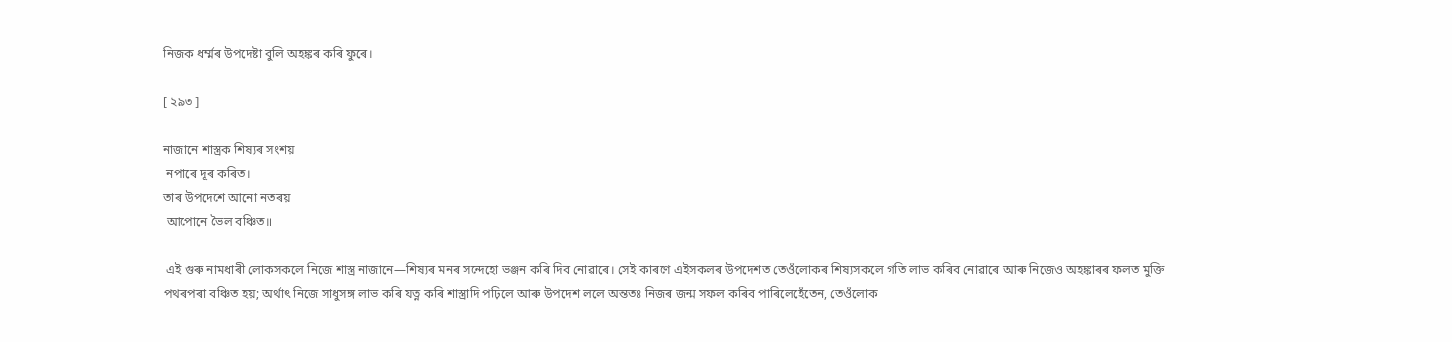নিজক ধৰ্ম্মৰ উপদেষ্টা বুলি অহঙ্কৰ কৰি ফুৰে।

[ ২৯৩ ]

নাজানে শাস্ত্ৰক শিষ্যৰ সংশয়
 নপাৰে দূৰ কৰিত।
তাৰ উপদেশে আনো নতৰয়
 আপোনে ভৈল বঞ্চিত॥

 এই গুৰু নামধাৰী লোকসকলে নিজে শাস্ত্ৰ নাজানে—শিষ্যৰ মনৰ সন্দেহো ভঞ্জন কৰি দিব নোৱাৰে। সেই কাৰণে এইসকলৰ উপদেশত তেওঁলোকৰ শিষ্যসকলে গতি লাভ কৰিব নোৱাৰে আৰু নিজেও অহঙ্কাৰৰ ফলত মুক্তি পথৰপৰা বঞ্চিত হয়; অৰ্থাৎ নিজে সাধুসঙ্গ লাভ কৰি যত্ন কৰি শাস্ত্ৰাদি পঢ়িলে আৰু উপদেশ ললে অন্ততঃ নিজৰ জন্ম সফল কৰিব পাৰিলেহেঁতেন, তেওঁলোক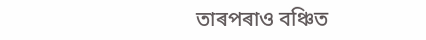তাৰপৰাও বঞ্চিত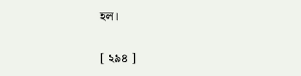হল।

[ ২৯৪ ]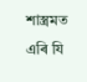শাস্ত্ৰমত এৰি যি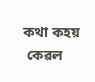কথা কহয়
 কেৱল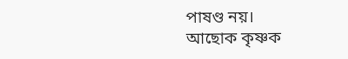পাষণ্ড নয়।
আছোক কৃষ্ণক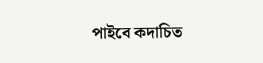পাইবে কদাচিত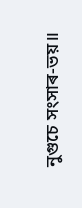নুগুচে সংসাৰ-ভয়॥